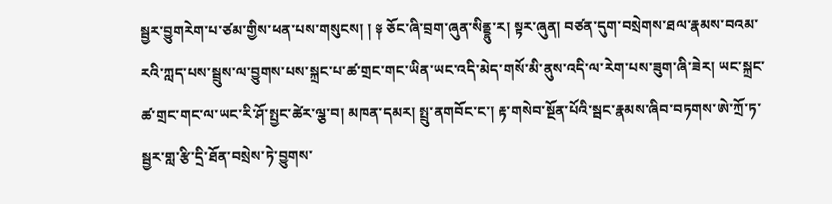སྦྱར་བྱུགརེག་པ་ཙམ་གྱིས་ཕན་པས་གསུངས། ། ༈ ཅོང་ཞི་བྲག་ཞུན་སིནྡྷུ་ར། སྟར་ཞུན། བཙན་དུག་བསྲེགས་ཐལ་རྣམས་བའམ་རའི་ཀླད་པས་སྦྲུས་ལ་བྱུགས་པས་སྐྲང་པ་ཚ་གྲང་གང་ཡིན་ཡང་འདི་མེད་གསོ་མི་ནུས་འདི་ལ་རེག་པས་ཟུག་ཞི་ཟེར། ཡང་སྐྲང་ཚ་གྲང་གང་ལ་ཡང་རི་ཤོ་སྤྱང་ཚེར་ལྕ་བ། མཁན་དམར། སྤྲུ་ནགབོང་ང་། རྟ་གསེབ་སྔོན་པོའི་སྦང་རྣམས་ཞིབ་བཏགས་ཨེ་ཀྲོ་ཏ་སྦྱར་གླ་རྩི་དྲི་ཐོན་བསྲེས་ཏེ་བྱུགས་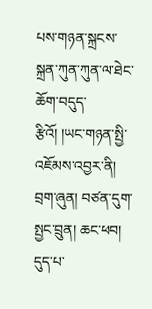པས་གཉན་སྐྲངས་སྐྲན་ཀུན་ཀུན་ལ་ཐེང་ཆོག་བདུད་རྩིའོ། །ཡང་གཉན་སྤྱི་འཇོམས་འབྱར་ནི། བྲག་ཞུན། བཙན་དུག་སྤྱང་བྲུན། ཆང་ཕབ། དུད་པ་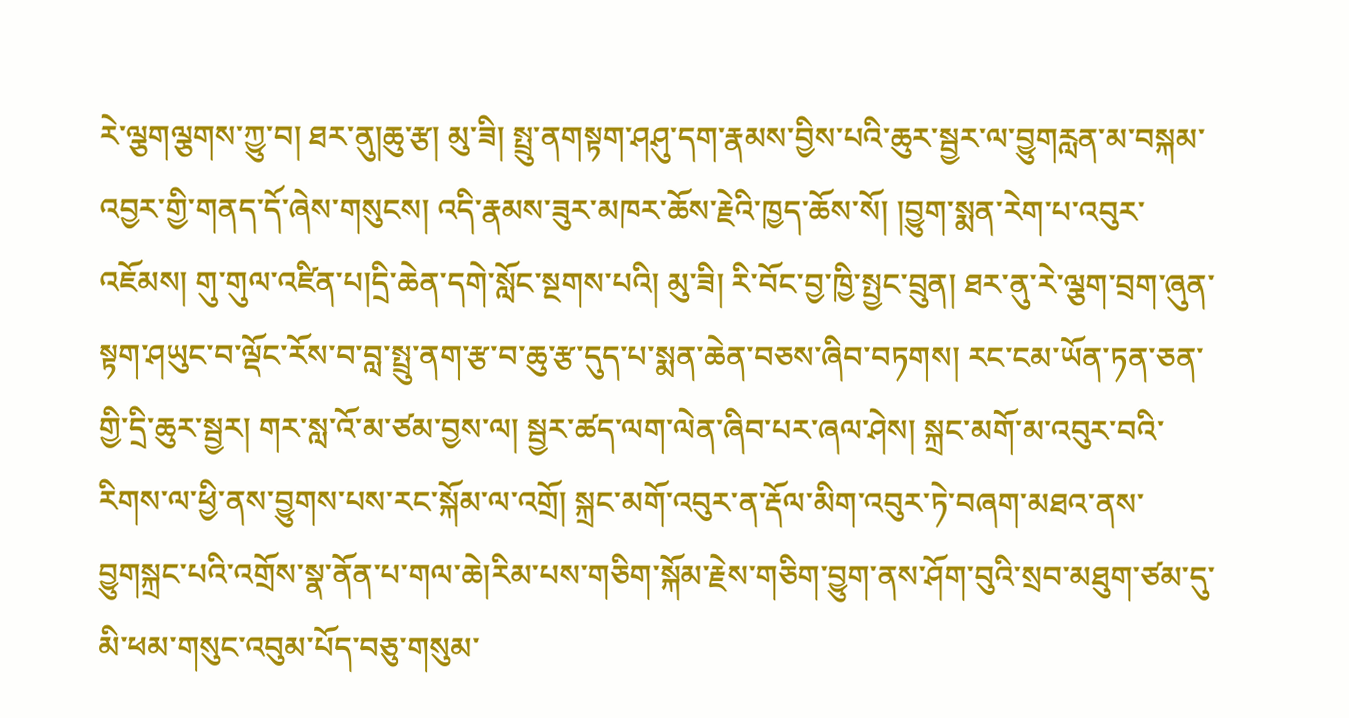རེ་ལྕགལྕགས་ཀྱུ་བ། ཐར་ནུ།ཆུ་རྩ། མུ་ཟི། སྤྲུ་ནགསྟག་ཤཤུ་དག་རྣམས་བྱིས་པའི་ཆུར་སྦྱར་ལ་བྱུགརླན་མ་བསྐམ་འབྱར་གྱི་གནད་དོ་ཞེས་གསུངས། འདི་རྣམས་ཟུར་མཁར་ཆོས་རྗེའི་ཁྱད་ཆོས་སོ། །བྱུག་སྨན་རེག་པ་འབུར་འཇོམས། གུ་གུལ་འཛིན་པ།དྲི་ཆེན་དགེ་སློང་སྔགས་པའི། མུ་ཟི། རི་བོང་བྱ་ཁྱི་སྤྱང་བྲུན། ཐར་ནུ་རེ་ལྕག་བྲག་ཞུན་སྟག་ཤཡུང་བ་ལྡོང་རོས་བ་བླ་སྤྲུ་ནག་རྩ་བ་ཆུ་རྩ་དུད་པ་སྨན་ཆེན་བཅས་ཞིབ་བཏགས། རང་ངམ་ཡོན་ཏན་ཅན་གྱི་དྲི་ཆུར་སྦྱར། གར་སླ་འོ་མ་ཙམ་བྱས་ལ། སྦྱར་ཚད་ལག་ལེན་ཞིབ་པར་ཞལ་ཤེས། སྐྲང་མགོ་མ་འབུར་བའི་རིགས་ལ་ཕྱི་ནས་བྱུགས་པས་རང་སྐོམ་ལ་འགྲོ། སྐྲང་མགོ་འབུར་ན་རྡོལ་མིག་འབུར་ཏེ་བཞག་མཐའ་ནས་བྱུགསྐྲང་པའི་འགྲོས་སྣ་ནོན་པ་གལ་ཆེ།རིམ་པས་གཅིག་སྐོམ་རྗེས་གཅིག་བྱུག་ནས་ཤོག་བུའི་སྲབ་མཐུག་ཙམ་དུ་
མི་ཕམ་གསུང་འབུམ་པོད་བཅུ་གསུམ་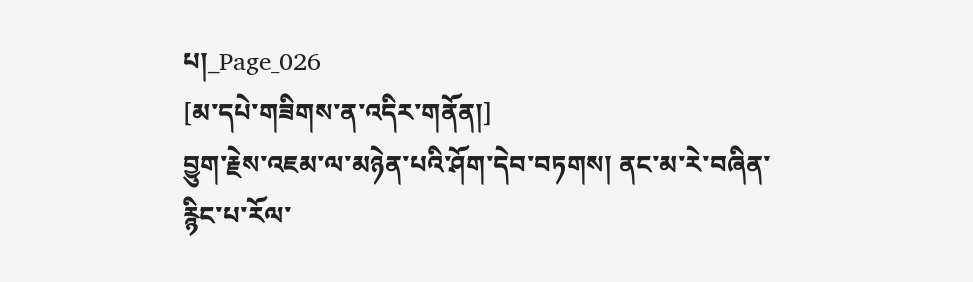པ།_Page_026
[མ་དཔེ་གཟིགས་ན་འདིར་གནོན།]
བྱུག་རྗེས་འཇམ་ལ་མཉེན་པའི་ཤོག་དེབ་བཏགས། ནང་མ་རེ་བཞིན་རྙིང་པ་རོལ་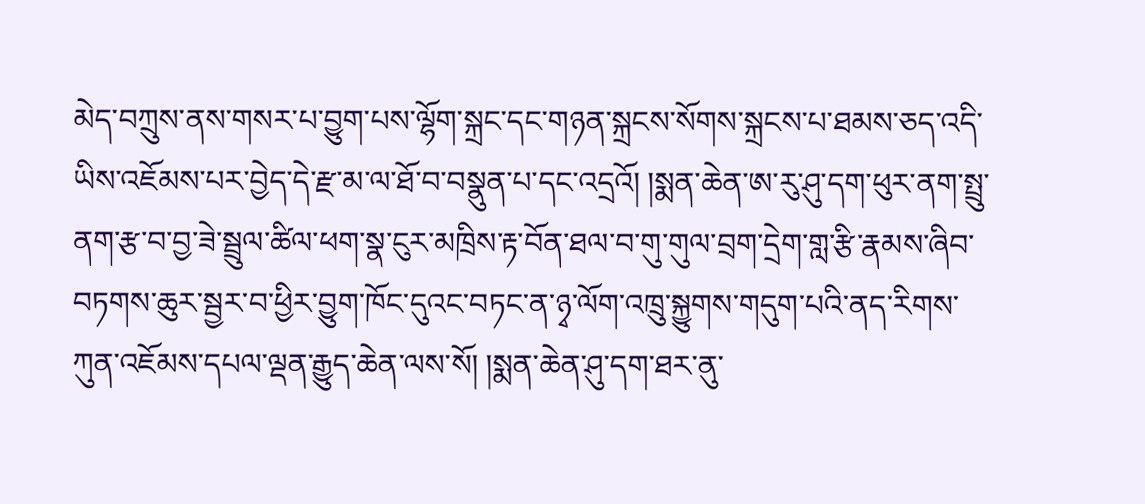མེད་བཀྲུས་ནས་གསར་པ་བྱུག་པས་ལྷོག་སྐྲང་དང་གཉན་སྐྲངས་སོགས་སྐྲངས་པ་ཐམས་ཅད་འདི་ཡིས་འཇོམས་པར་བྱེད་དེ་རྫ་མ་ལ་ཐོ་བ་བསྣུན་པ་དང་འདྲའོ། །སྨན་ཆེན་ཨ་རུ་ཤུ་དག་ཕུར་ནག་སྤྲུ་ནག་རྩ་བ་བྱ་ཟེ་སྦྲུལ་ཚིལ་ཕག་སྣ་ངུར་མཁྲིས་རྟ་བོན་ཐལ་བ་གུ་གུལ་བྲག་དྲེག་གླ་རྩི་རྣམས་ཞིབ་བཏགས་ཆུར་སྦྱར་བ་ཕྱིར་བྱུག་ཁོང་དུའང་བཏང་ན་ཉྭ་ལོག་འཁྲུ་སྐྱུགས་གདུག་པའི་ནད་རིགས་ཀུན་འཇོམས་དཔལ་ལྡན་རྒྱུད་ཆེན་ལས་སོ། །སྨན་ཆེན་ཤུ་དག་ཐར་ནུ་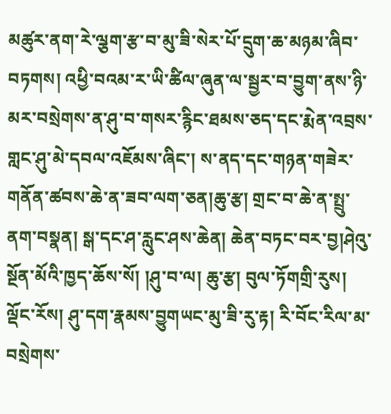མཚུར་ནག་རེ་ལྕག་རྩ་བ་མུ་ཟི་སེར་པོ་དྲུག་ཆ་མཉམ་ཞིབ་བཏགས། འཕྱི་བའམ་ར་ཡི་ཚིལ་ཞུན་ལ་སྦྱར་བ་བྱུག་ནས་ཉི་མར་བསྲེགས་ན་ཤུ་བ་གསར་རྙིང་ཐམས་ཅད་དང་རྨེན་འབྲས་གླང་ཤུ་མེ་དབལ་འཇོམས་ཞིང་། ས་ནད་དང་གཉན་གཟེར་གནོན་ཚབས་ཆེ་ན་ཟབ་ལག་ཅན།ཆུ་རྩ། གྲང་བ་ཆེ་ན་སྤྲུ་ནག་བསྣན། སྒ་དང་ཤ་རླུང་ཤས་ཆེན། ཆེན་བཏང་བར་བྱ།ཤེའུ་སྔོན་མོའི་ཁྱད་ཆོས་སོ། །ཤུ་བ་ལ། ཆུ་རྩ། བུལ་ཏོགགྲི་རུས། ལྡོང་རོས། ཤུ་དག་རྣམས་བྱུགཡང་མུ་ཟི་རུ་རྟ། རི་བོང་རིལ་མ་བསྲེགས་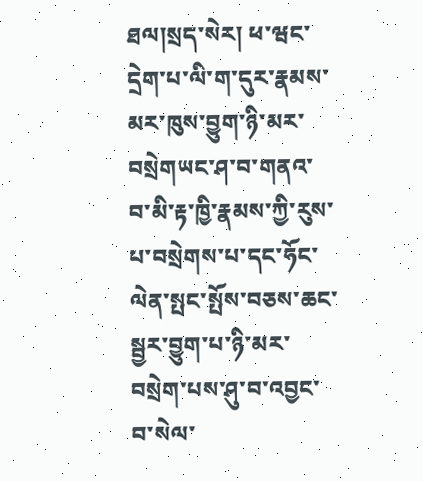ཐལ།སྲད་སེར། ཕ་ཝང་དྲེག་པ་ལི་ག་དུར་རྣམས་མར་ཁུས་བྱུག་ཉི་མར་བསྲེགཡང་ཤ་བ་གནའ་བ་མི་རྟ་ཁྱི་རྣམས་ཀྱི་རུས་པ་བསྲེགས་པ་དང་ཧོང་ལེན་སྤང་སྤོས་བཅས་ཆང་སྦྱར་བྱུག་པ་ཉི་མར་བསྲེག་པས་ཤུ་བ་འབྱང་བ་སེལ་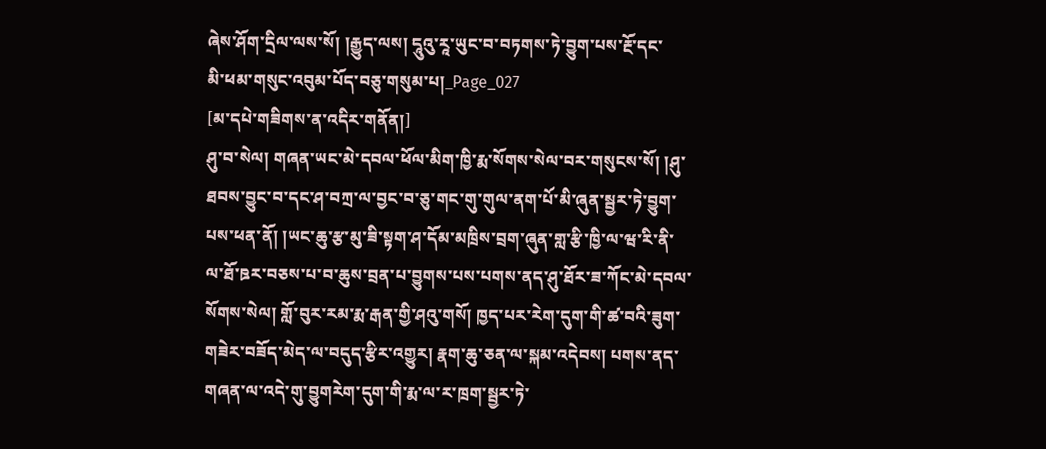ཞེས་ཤོག་དྲིལ་ལས་སོ། །རྒྱུད་ལས། དཱུའུ་རཱ་ཡུང་བ་བཏགས་ཏེ་བྱུག་པས་རྔོ་དང་
མི་ཕམ་གསུང་འབུམ་པོད་བཅུ་གསུམ་པ།_Page_027
[མ་དཔེ་གཟིགས་ན་འདིར་གནོན།]
ཤུ་བ་སེལ། གཞན་ཡང་མེ་དབལ་ཕོལ་མིག་ཁྱི་རྨ་སོགས་སེལ་བར་གསུངས་སོ། །ཤུ་ཐབས་བྱུང་བ་དང་ཤ་བཀྲ་ལ་བྱང་བ་ཅུ་གང་གུ་གུལ་ནག་པོ་མི་ཞུན་སྦྱར་ཏེ་བྱུག་པས་ཕན་ནོ། །ཡང་ཆུ་རྩ་མུ་ཟི་སྟག་ཤ་དོམ་མཁྲིས་བྲག་ཞུན་གླ་རྩི་ཁྱི་ལ་ཝ་རི་ནི་ལ་ཐོ་ཋར་བཅས་པ་བ་ཆུས་བྲན་པ་བྱུགས་པས་པགས་ནད་ཤུ་ཐོར་ཟ་ཀོང་མེ་དབལ་སོགས་སེལ། གློ་བུར་རམ་རྨ་རྒན་གྱི་ཤའུ་གསོ། ཁྱད་པར་རེག་དུག་གི་ཚ་བའི་ཟུག་གཟེར་བཟོད་མེད་ལ་བདུད་རྩིར་འགྱུར། རྣག་ཆུ་ཅན་ལ་སྐམ་འདེབས། པགས་ནད་གཞན་ལ་འདེ་གུ་བྱུགརེག་དུག་གི་རྨ་ལ་ར་ཁྲག་སྦྱར་ཏེ་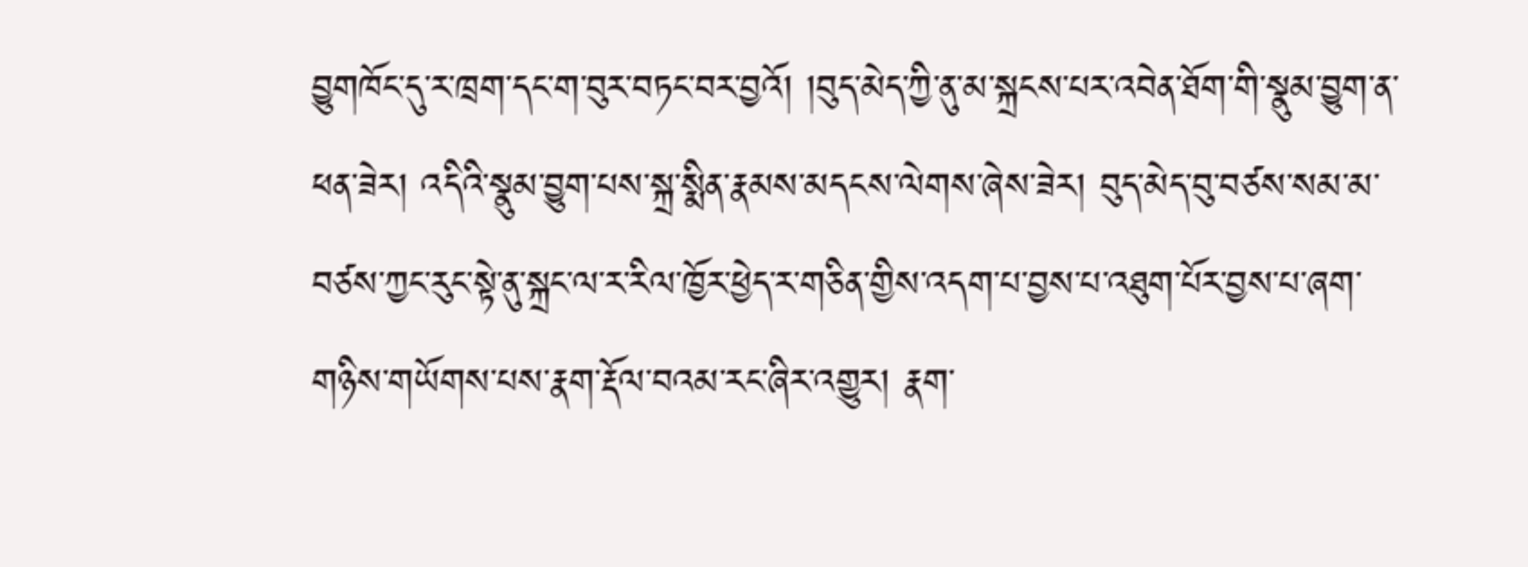བྱུགཁོང་དུ་ར་ཁྲག་དང་ག་བུར་བཏང་བར་བྱའོ། །བུད་མེད་ཀྱི་ནུ་མ་སྐྲངས་པར་འབེན་ཐོག་གི་སྣུམ་བྱུག་ན་ཕན་ཟེར། འདིའི་སྣུམ་བྱུག་པས་སྐྲ་སྨིན་རྣམས་མདངས་ལེགས་ཞེས་ཟེར། བུད་མེད་བུ་བཙས་སམ་མ་བཙས་ཀྱང་རུང་སྟེ་ནུ་སྐྲང་ལ་ར་རིལ་ཁྱོར་ཕྱེད་ར་གཅིན་གྱིས་འདག་པ་བྱས་པ་འཐུག་པོར་བྱས་པ་ཞག་གཉིས་གཡོགས་པས་རྣག་རྡོལ་བའམ་རང་ཞིར་འགྱུར། རྣག་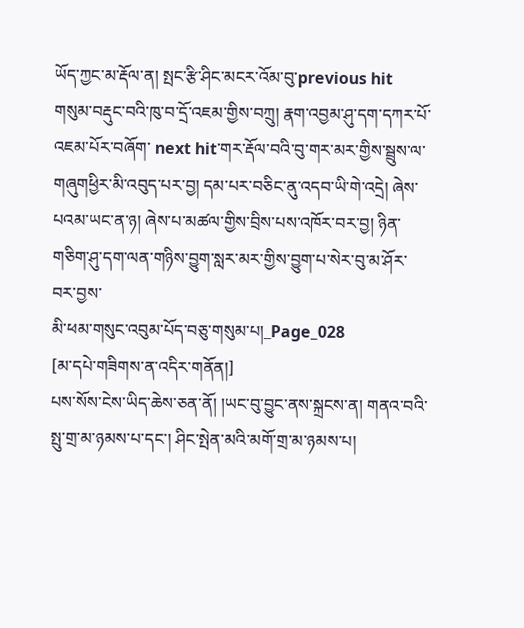ཡོད་ཀྱང་མ་རྡོལ་ན། སྤང་རྩི་ཤིང་མངར་འོམ་བུ་previous hit གསུམ་བརྡུང་བའི་ཁུ་བ་དྲོ་འཇམ་གྱིས་བཀྲུ། རྣག་འབྱམ་ཤུ་དག་དཀར་པོ་འཇམ་པོར་བཞོག་ next hit་གར་རྡོལ་བའི་བུ་གར་མར་གྱིས་སྦྲུས་ལ་གཞུགཕྱིར་མི་འབུད་པར་བྱ། དམ་པར་བཅིང་ནུ་འདབ་ཡི་གེ་འདྲེ། ཞེས་པའམ་ཡང་ན་ཉ། ཞེས་པ་མཚལ་གྱིས་བྲིས་པས་འཁོར་བར་བྱ། ཉིན་གཅིག་ཤུ་དག་ལན་གཉིས་བྱུག་སླར་མར་གྱིས་བྱུག་པ་སེར་བུ་མ་ཤོར་བར་བྱས་
མི་ཕམ་གསུང་འབུམ་པོད་བཅུ་གསུམ་པ།_Page_028
[མ་དཔེ་གཟིགས་ན་འདིར་གནོན།]
པས་སོས་ངེས་ཡིད་ཆེས་ཅན་ནོ། །ཡང་བུ་བྱུང་ནས་སྐྲངས་ན། གནའ་བའི་སྤུ་གྲ་མ་ཉམས་པ་དང་། ཤིང་སྤེན་མའི་མགོ་གྲ་མ་ཉམས་པ།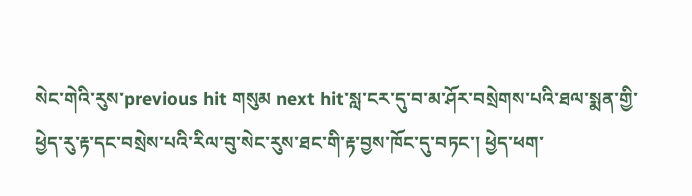སེང་གེའི་རུས་previous hit གསུམ next hit་སླ་ངར་དུ་བ་མ་ཤོར་བསྲེགས་པའི་ཐལ་སྨན་གྱི་ཕྱེད་རུ་རྟ་དང་བསྲེས་པའི་རིལ་བུ་སེང་རུས་ཐང་གི་རྟ་བྱས་ཁོང་དུ་བཏང་། ཕྱེད་ཕག་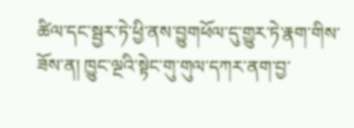ཚིལ་དང་སྦྱར་ཏེ་ཕྱི་ནས་བྱུགཕོལ་དུ་གྱུར་ཏེ་རྣག་གིས་ཟོས་ན། ཁྱུང་ལྔའི་སྟེང་གུ་གུལ་དཀར་ནག་བྱ་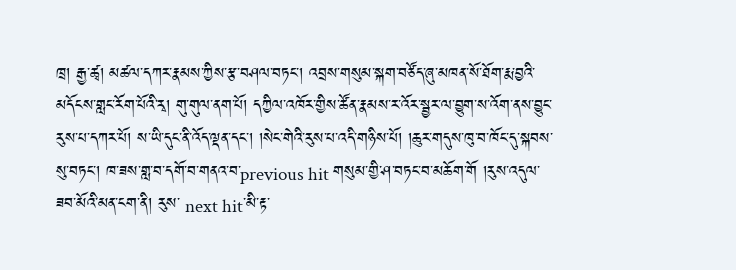ཁྲ། རྒྱ་ཚྭ། མཚལ་དཀར་རྣམས་ཀྱིས་རྩ་བཤལ་བཏང་། འབྲས་གསུམ་སྐག་བཙོད་ཞུ་མཁན་སོ་ཐོག་རྨ་བྱའི་མདོངས་གླང་རོག་པོའི་རྭ། གུ་གུལ་ནག་པོ། དཀྱིལ་འཁོར་གྱིས་ཚོན་རྣམས་ར་འོར་སྦྱར་ལ་བྱུག་ས་འོག་ནས་བྱུང་རུས་པ་དཀར་པོ། ས་ཡི་དུང་ནི་འོད་ལྡན་དང་། །སེང་གེའི་རུས་པ་འདི་གཉིས་པོ། །ཆུར་གདུས་ཁུ་བ་ཁོང་དུ་སྐབས་སུ་བཏང་། ཁ་ཟས་གླ་བ་དགོ་བ་གནའ་བ་previous hit གསུམ་གྱི་ཤ་བཏང་བ་མཆོག་གོ །རུས་འདུལ་ཟབ་མོའི་མན་ངག་ནི། རུས་ next hit་མི་རྟ་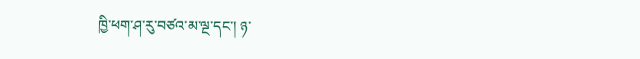ཁྱི་ཕག་ཤ་རུ་བཙའ་མ་ལྔ་དང་། ཉ་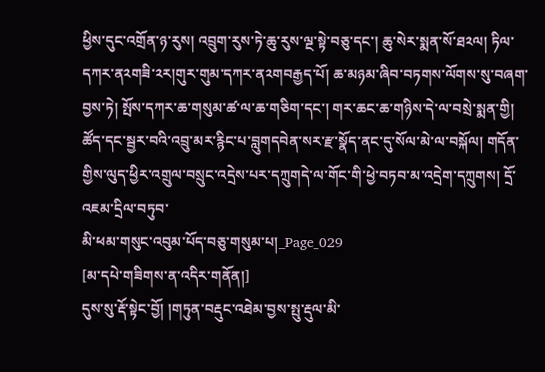ཕྱིས་དུང་འགྲོན་ཉ་རུས། འབྲུག་རུས་ཏེ་ཆུ་རུས་ལྔ་སྟེ་བཅུ་དང་། ཆུ་སེར་སྨན་སོ་ཐ༢ལ། ཏིལ་དཀར་ན༢གཟི་༢ར།གུར་གུམ་དཀར་ན༢གབརྒྱད་པོ། ཆ་མཉམ་ཞིབ་བཏགས་ལོགས་སུ་བཞག་བྱས་ཏེ། སྤོས་དཀར་ཆ་གསུམ་ཚ་ལ་ཆ་གཅིག་དང་། གར་ཆང་ཆ་གཉིས་དེ་ལ་བསྲེ་སྨན་གྱི། ཚོད་དང་སྦྱར་བའི་འབྲུ་མར་རྙིང་པ་བླུགདབེན་སར་རྫ་སྣོད་ནང་དུ་སོལ་མེ་ལ་བསྐོལ། གདོན་གྱིས་ལུད་ཕྱིར་འགྲུལ་བསྲུང་འདྲེས་པར་དཀྲུགདེ་ལ་གོང་གི་ཕྱེ་བཏབ་མ་འདྲེག་དཀྲུགས། དྲོ་འཇམ་དྲིལ་བཏུབ་
མི་ཕམ་གསུང་འབུམ་པོད་བཅུ་གསུམ་པ།_Page_029
[མ་དཔེ་གཟིགས་ན་འདིར་གནོན།]
དུས་སུ་རྡོ་སྟེང་བྱོ། །གཏུན་བརྡུང་འཐེམ་བྱས་སྤུ་རྡུལ་མི་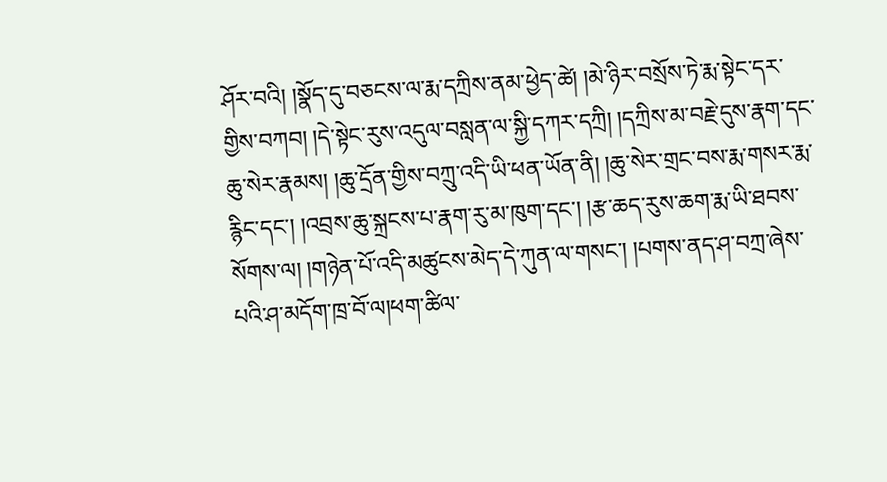ཤོར་བའི། །སྣོད་དུ་བཅངས་ལ་རྨ་དཀྲིས་ནམ་ཕྱེད་ཚེ། །མེ་ཉིར་བསྲོས་ཏེ་རྨ་སྟེང་དར་གྱིས་བཀབ། །དེ་སྟེང་རུས་འདུལ་བསླན་ལ་སྐྱི་དཀར་དཀྲི། །དཀྲིས་མ་བརྗེ་དུས་རྣག་དང་ཆུ་སེར་རྣམས། །ཆུ་དྲོན་གྱིས་བཀྲུ་འདི་ཡི་ཕན་ཡོན་ནི། །ཆུ་སེར་གྲང་བས་རྨ་གསར་རྨ་རྙིང་དང་། །འབྲས་ཆུ་སྐྲངས་པ་རྣག་རུ་མ་ཁུག་དང་། །རྩ་ཆད་རུས་ཆག་རྨ་ཡི་ཐབས་སོགས་ལ། །གཉེན་པོ་འདི་མཚུངས་མེད་དེ་ཀུན་ལ་གསང་། །པགས་ནད་ཤ་བཀྲ་ཞེས་པའི་ཤ་མདོག་ཁྲ་བོ་ལ།ཕག་ཚིལ་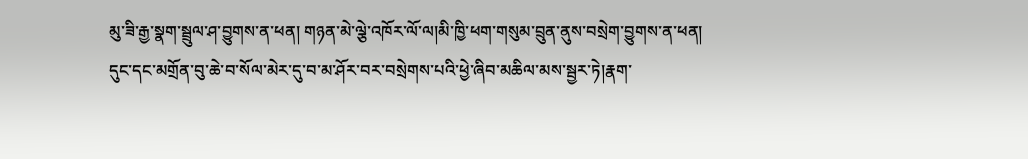མུ་ཟི་རྒྱ་སྣག་སྦྲུལ་ཤ་བྱུགས་ན་ཕན། གཉན་མེ་ལྕེ་འཁོར་ལོ་ལ།མི་ཁྱི་ཕག་གསུམ་བྲུན་ནུས་བསྲེག་བྱུགས་ན་ཕན། དུང་དང་མགྲོན་བུ་ཆེ་བ་སོལ་མེར་དུ་བ་མ་ཤོར་བར་བསྲེགས་པའི་ཕྱེ་ཞིབ་མཆིལ་མས་སྦྱར་ཏེ།རྣག་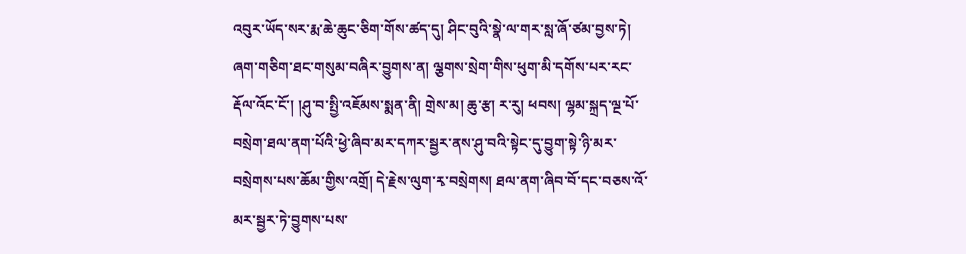འབུར་ཡོད་སར་རྨ་ཆེ་ཆུང་ཅིག་གོས་ཚད་དུ། ཤིང་བུའི་སྣེ་ལ་གར་སླ་ཞོ་ཙམ་བྱས་ཏེ། ཞག་གཅིག་ཐང་གསུམ་བཞིར་བྱུགས་ན། ལྕགས་སྲེག་གིས་ཕུག་མི་དགོས་པར་རང་རྡོལ་འོང་ངོ་། །ཤུ་བ་སྤྱི་འཇོམས་སྨན་ནི། གྲེས་མ། ཆུ་རྩ། ར་རུ། ཕབས། ལྷམ་སྐྲད་ལྔ་པོ་བསྲེག་ཐལ་ནག་པོའི་ཕྱེ་ཞིབ་མར་དཀར་སྦྱར་ནས་ཤུ་བའི་སྟེང་དུ་བྱུག་སྟེ་ཉི་མར་བསྲེགས་པས་ཆོམ་གྱིས་འགྲོ། དེ་རྗེས་ལུག་རྭ་བསྲེགས། ཐལ་ནག་ཞིབ་བོ་དང་བཅས་འོ་མར་སྦྱར་ཏེ་བྱུགས་པས་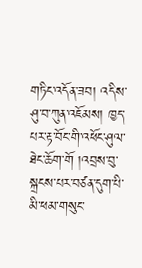གཏིང་འདོན་ཟབ། འདིས་ཤུ་བ་ཀུན་འཇོམས། ཁྱད་པར་རྟ་བོང་གི་འཕོང་ཤུལ་ཐེང་ཆོག་གོ །འབྲས་བུ་སྐྲངས་པར་བཙན་དུག་པི་
མི་ཕམ་གསུང་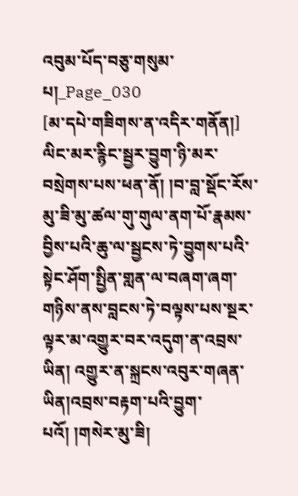འབུམ་པོད་བཅུ་གསུམ་པ།_Page_030
[མ་དཔེ་གཟིགས་ན་འདིར་གནོན།]
ལིང་མར་རྙིང་སྦྱར་བྱུག་ཉི་མར་བསྲེགས་པས་ཕན་ནོ། །བ་བླ་སྡོང་རོས་མུ་ཟི་མུ་ཚལ་གུ་གུལ་ནག་པོ་རྣམས་བྱིས་པའི་ཆུ་ལ་སྦྱངས་ཏེ་བྱུགས་པའི་སྟེང་ཤོག་སྤྱིན་གླན་ལ་བཞག་ཞག་གཉིས་ནས་བླངས་ཏེ་བལྟས་པས་སྔར་ལྟར་མ་འགྱུར་བར་འདུག་ན་འབྲས་ཡིན། འགྱུར་ན་སྐྲངས་འབུར་གཞན་ཡིན།འབྲས་བརྟག་པའི་བྱུག་པའོ། །གསེར་མུ་ཟི།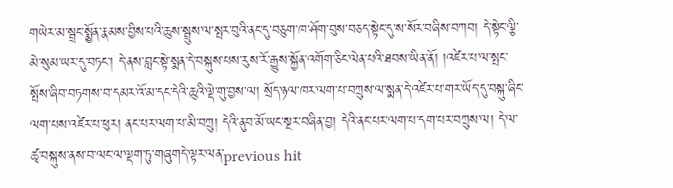གཡེར་མ་སྦྲང་སྨྱོན་རྣམས་བྱིས་པའི་ཆུས་སྦྲུས་ལ་སྤར་བུའི་ནང་དུ་བཅུག་ཁ་ཤོག་བུས་བཅད་སྟེང་དུ་ས་སོར་བཞིས་བཀབ། དེ་སྟེང་ལྕི་མེ་སུམ་ཡར་དུ་བཏང་། དེ་ནས་བླང་སྟེ་སྨན་དེ་བསྐུས་པས་རུས་རོ་རྒྱུས་སྐྱོན་འགོག་ཅིང་ལེན་པའི་ཐབས་ཡིན་ནོ། །འཛེར་པ་ལ་སྤང་སྤོས་ཞིབ་བཏགས་བ་དམར་འོ་མ་དང་དེའི་ཆུའི་ལྡེ་གུ་བྱས་ལ། སྲོད་ཉལ་ཁར་ལག་པ་བཀྲུས་ལ་སྨན་དེ་འཛེར་པ་གར་ཡོད་དུ་བསྐུ་ཞིང་ལག་པས་འཛེར་པ་ཕུར། ནང་པར་ལག་པ་མི་བཀྲུ། དེའི་ནུབ་མོ་ཡང་སྔར་བཞིན་བྱ། དེའི་ནང་པར་ལག་པ་དག་པར་བཀྲུས་ལ། དེ་ལ་ཚྭ་བསྐུས་ནས་བ་ལང་ལ་ལྡག་ཏུ་གཞུགདེ་ལྟར་ལན་previous hit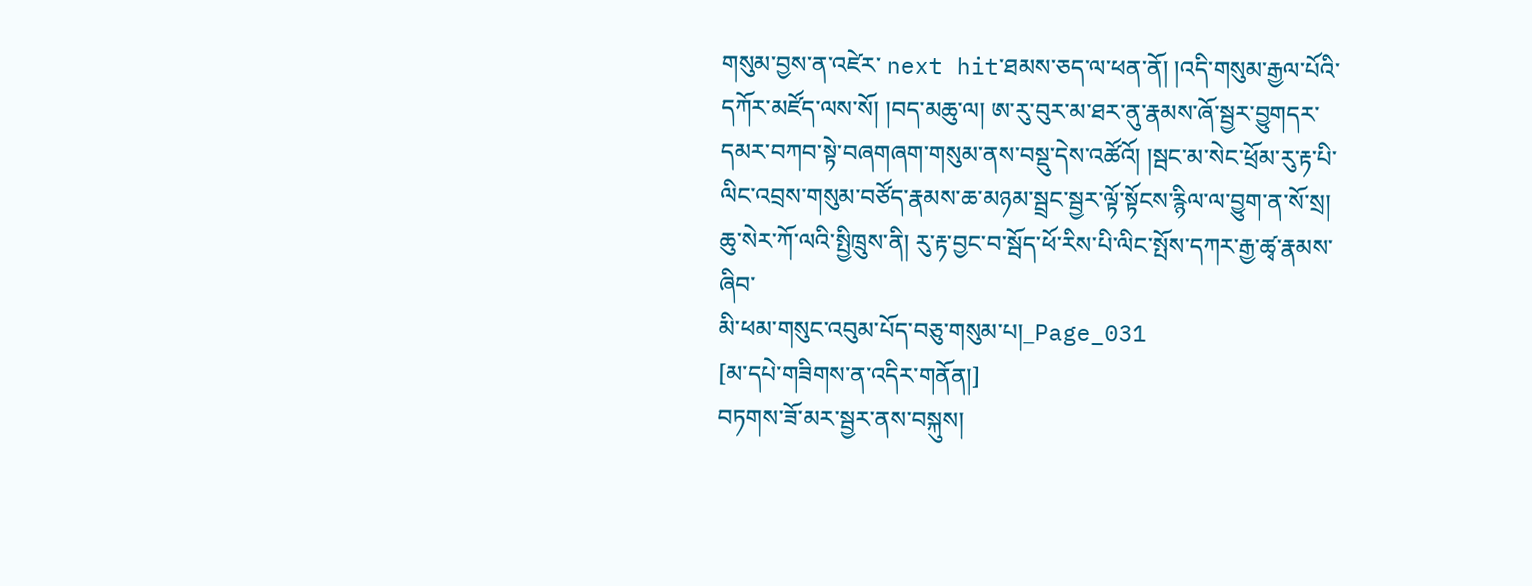གསུམ་བྱས་ན་འཛེར་ next hit་ཐམས་ཅད་ལ་ཕན་ནོ། །འདི་གསུམ་རྒྱལ་པོའི་དཀོར་མཛོད་ལས་སོ། །བད་མཆུ་ལ། ཨ་རུ་བུར་མ་ཐར་ནུ་རྣམས་ཞོ་སྦྱར་བྱུགདར་དམར་བཀབ་སྟེ་བཞགཞག་གསུམ་ནས་བསྡུ་དེས་འཚོའོ། །སྦང་མ་སེང་ཕྲོམ་རུ་རྟ་པི་ལིང་འབྲས་གསུམ་བཙོད་རྣམས་ཆ་མཉམ་སྦྲང་སྦྱར་ལྟོ་སྟོངས་རྙིལ་ལ་བྱུག་ན་སོ་སྲ། ཆུ་སེར་ཀོ་ལའི་སྤྱིཁྲུས་ནི། རུ་རྟ་བྱང་བ་སྦོད་ཕོ་རིས་པི་ལིང་སྤོས་དཀར་རྒྱ་ཚྭ་རྣམས་ཞིབ་
མི་ཕམ་གསུང་འབུམ་པོད་བཅུ་གསུམ་པ།_Page_031
[མ་དཔེ་གཟིགས་ན་འདིར་གནོན།]
བཏགས་ཟོ་མར་སྦྱར་ནས་བསྐུས།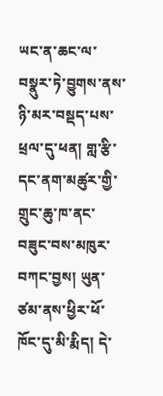ཡང་ན་ཆང་ལ་བསྣུར་ཏེ་བྱུགས་ནས་ཉི་མར་བསྡད་པས་ཕྲལ་དུ་ཕན། གླ་རྩི་དང་ནག་མཚུར་གྱི་གྲུང་ཆུ་ཁ་ནང་བཟུང་བས་མཁུར་བཀང་བྱས། ཡུན་ཙམ་ནས་ཕྱིར་ཕོ་ཁོང་དུ་མི་རྨིད། དེ་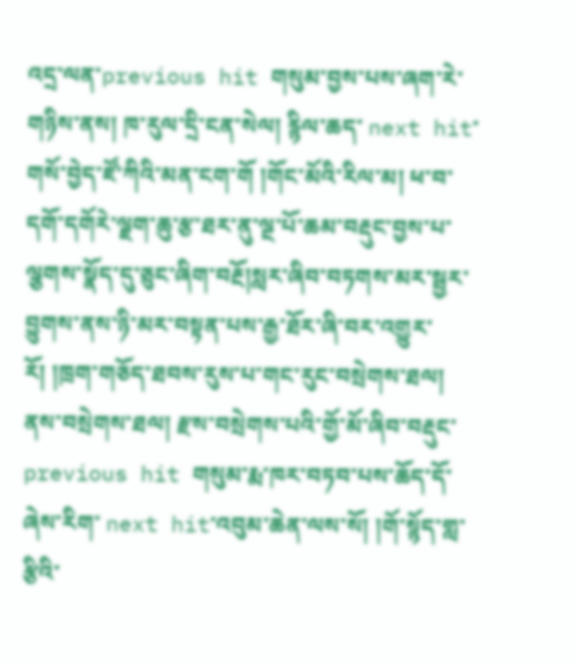འདྲ་ལན་previous hit གསུམ་བྱས་པས་ཞག་རེ་གཉིས་ནས། ཁ་རུལ་དྲི་ངན་སེལ། རྙིལ་ཆད་ next hit་གསོ་བྱེད་ཛོ་ཀིའི་མན་ངག་གོ །གོང་མོའི་རིལ་མ། ཕ་བ་དགོ་དགོརེ་ལྗག་ཆུ་རྩ་ཐར་ནུ་ལྔ་པོ་ཆམ་བརྡུང་བྱས་པ་ལྕགས་སྣོད་དུ་ཅུང་ཞིག་བརྔོ།སླར་ཞིབ་བཏགས་མར་སྦྱར་བྱུགས་ནས་ཉི་མར་བསྟན་པས་རྒྱ་ཐོར་ཞི་བར་འགྱུར་རོ། །ཁྲག་གཅོད་ཐབས་རུས་པ་གང་རུང་བསྲེགས་ཐལ། ནས་བསྲེགས་ཐལ། རྫས་བསྲེགས་པའི་གྱོ་མོ་ཞིབ་བརྡུང་previous hit གསུམ་རྨ་ཁར་བཏབ་པས་ཆོད་དོ་ཞེས་རིག་ next hit་འབུམ་ཆེན་ལས་སོ། །གོ་སྙོད་གླ་རྩིའི་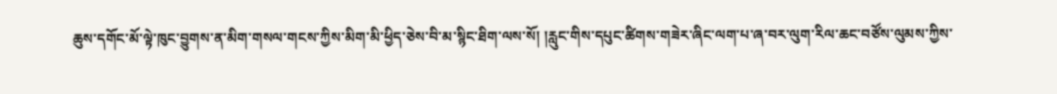ཆུས་དགོང་མོ་ལྟེ་ཁུང་བྱུགས་ན་མིག་གསལ་གངས་ཀྱིས་མིག་མི་ཕྱིད་ཅེས་བི་མ་སྙིང་ཐིག་ལས་སོ། །རླུང་གིས་དཔུང་ཚིགས་གཟེར་ཞིང་ལག་པ་ཞ་བར་ལུག་རིལ་ཆང་བཙོས་ལུམས་ཀྱིས་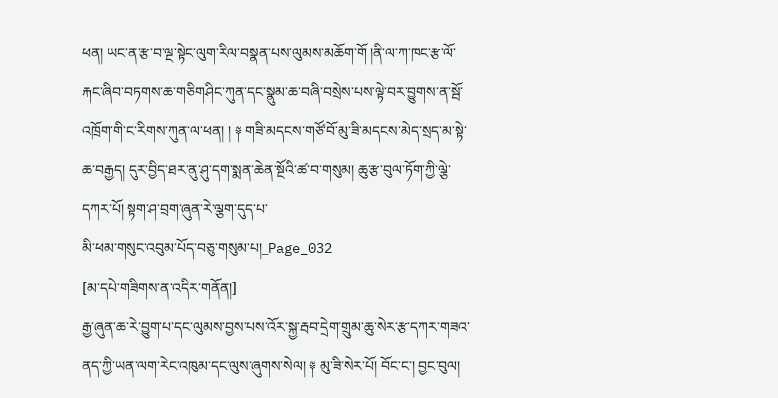ཕན། ཡང་ན་རྩ་བ་ལྔ་སྟེང་ལུག་རིལ་བསྣན་པས་ལུམས་མཆོག་གོ །ནི་ལ་ཀ་ཁང་རྩ་ལོ་རྐང་ཞིབ་བཏགས་ཆ་གཅིགཤིང་ཀུན་དང་སྣུམ་ཆ་བཞི་བསྲེས་པས་ལྟེ་བར་བྱུགས་ན་སྦོ་འཁྲོག་གི་ང་རིགས་ཀུན་ལ་ཕན། ། ༈ གཟི་མདངས་གཙོ་བོ་མུ་ཟི་མདངས་མེད་སྲད་མ་སྟེ་ཆ་བརྒྱད། དུར་བྱིད་ཐར་ནུ་ཤུ་དག་སྨན་ཆེན་སྔོའི་ཚ་བ་གསུམ། ཆུ་རྩ་བུལ་ཏོག་ཀྱི་ལྕེ་དཀར་པོ། སྟག་ཤ་བྲག་ཞུན་རེ་ལྕག་དུད་པ་
མི་ཕམ་གསུང་འབུམ་པོད་བཅུ་གསུམ་པ།_Page_032
[མ་དཔེ་གཟིགས་ན་འདིར་གནོན།]
རྒྱ་ཞུན་ཆ་རེ་བྱུག་པ་དང་ལུམས་བྱས་པས་འོར་སྐྱ་རྦབ་དྲེག་གྲུམ་ཆུ་སེར་རྩ་དཀར་གཟའ་ནད་ཀྱི་ཡན་ལག་རེང་འཁུམ་དང་ལུས་ཞུགས་སེལ། ༈ མུ་ཟི་སེར་པོ། བོང་ང་། བྱང་བུལ།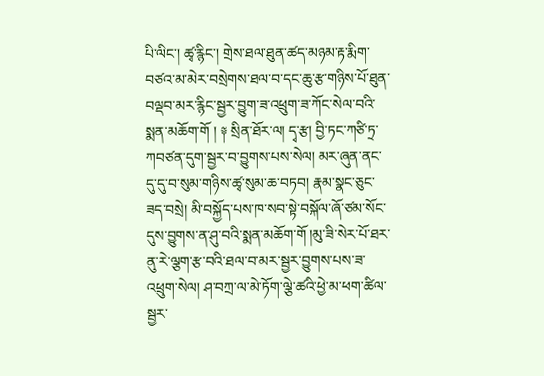པི་ལིང་། ཚྭ་རྙིང་། གྲེས་ཐལ་ཐུན་ཚད་མཉམ་རྟ་རྨིག་བཙའ་མ་མེར་བསྲེགས་ཐལ་བ་དང་ཆུ་རྩ་གཉིས་པོ་ཐུན་བལྡབ་མར་རྙིང་སྦྱར་བྱུག་ཟ་འཕྲུག་ཟ་ཀོང་སེལ་བའི་སྨན་མཆོག་གོ ། ༈ སྲིན་ཐོར་ལ། དྭ་རྩ། བྱི་ཏང་ཀཙི་ཏྲ་ཀབཙན་དུག་སྦྱར་བ་བྱུགས་པས་སེལ། མར་ཞུན་ནང་དུ་དུ་བ་སུམ་གཉིས་ཚྭ་སུམ་ཆ་བཏབ། རྣམ་སྣང་ཅུང་ཟད་བསྲེ། མི་བསྐྱོད་པས་ཁ་སབ་སྟེ་བསྐོལ་ཞོ་ཙམ་སོང་དུས་བྱུགས་ན་ཤུ་བའི་སྨན་མཆོག་གོ །མུ་ཟི་སེར་པོ་ཐར་ནུ་རེ་ལྕག་རྩ་བའི་ཐལ་བ་མར་སྦྱར་བྱུགས་པས་ཟ་འཕྲུག་སེལ། ཤ་བཀྲ་ལ་མེ་ཏོག་ལྕེ་ཚའི་ཕྱེ་མ་ཕག་ཚིལ་སྦྱར་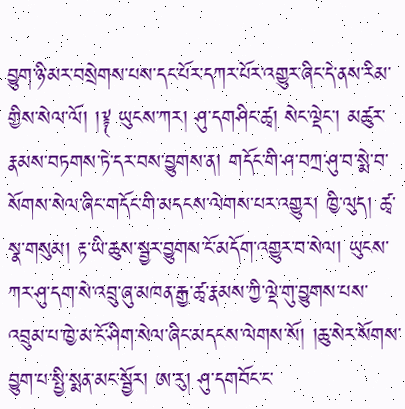བྱུག་ཉི་མར་བསྲེགས་པས་དང་པོར་དཀར་པོར་འགྱུར་ཞིང་དེ་ནས་རིམ་གྱིས་སེལ་ལོ། །༈ ཡུངས་ཀར། ཤུ་དགཤིང་ཚྭ། སེང་ལྡེང་། མཚུར་རྣམས་བཏགས་ཏེ་དར་བས་བྱུགས་ན། གདོང་གི་ཤ་བཀྲ་ཤུ་བ་སྨེ་བ་སོགས་སེལ་ཞིང་གདོང་གི་མདངས་ལེགས་པར་འགྱུར། ཁྱི་ལུད། ཚྭ་སྣ་གསུམ། རྟ་ཡི་ཆུས་སྦྱར་བྱུགས་ངོ་མདོག་འགྱུར་བ་སེལ། ཡུངས་ཀར་ཤུ་དག་སེ་འབྲུ་ཞུ་མཁན་རྒྱ་ཚྭ་རྣམས་ཀྱི་ལྡེ་གུ་བྱུགས་པས་འབྲུམ་པ་ཁྱེ་མ་ངོ་ཤིག་སེལ་ཞིང་མདངས་ལེགས་སོ། །ཆུ་སེར་སོགས་བྱུག་པ་སྤྱི་སྨན་མང་སྦྱོར། ཨ་རུ། ཤུ་དགབོང་ང་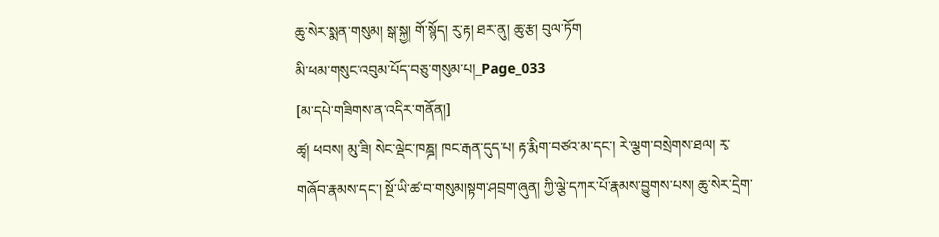ཆུ་སེར་སྨན་གསུམ། སྒ་སྐྱ། གོ་སྙོད། རུ་རྟ། ཐར་ནུ། ཆུ་རྩ། བུལ་ཏོག
མི་ཕམ་གསུང་འབུམ་པོད་བཅུ་གསུམ་པ།_Page_033
[མ་དཔེ་གཟིགས་ན་འདིར་གནོན།]
ཚྭ། ཕབས། མུ་ཟི། སེང་ལྡེང་ཁཎྜ། ཁང་རྒན་དུད་པ། རྟ་རྨིག་བཙའ་མ་དང་། རེ་ལྕག་བསྲེགས་ཐལ། རྭ་གཞོབ་རྣམས་དང་། སྔོ་ཡི་ཚ་བ་གསུམ།སྟག་ཤབྲག་ཞུན། ཀྱི་ལྕེ་དཀར་པོ་རྣམས་བྱུགས་པས། ཆུ་སེར་དྲེག་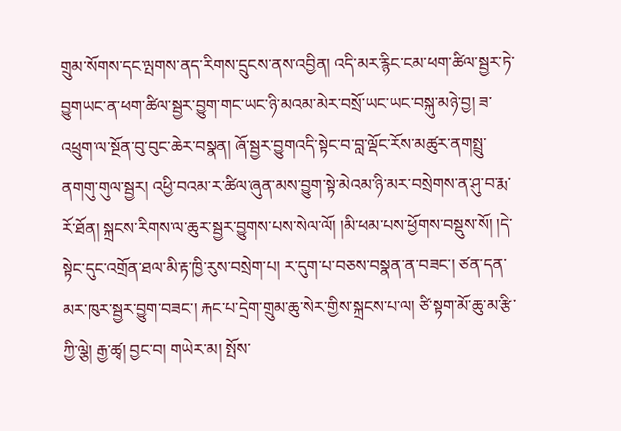གྲུམ་སོགས་དང་ལྤགས་ནད་རིགས་དྲུངས་ནས་འབྱིན། འདི་མར་རྙིང་ངམ་ཕག་ཚིལ་སྦྱར་ཏེ་བྱུགཡང་ན་ཕག་ཚིལ་སྦྱར་བྱུག་གང་ཡང་ཉི་མའམ་མེར་བསྲོ་ཡང་ཡང་བསྐུ་མཉེ་བྱ། ཟ་འཕྲུག་ལ་སྔོན་བུ་བུང་ཆེར་བསྣན། ཞོ་སྦྱར་བྱུགའདི་སྟེང་བ་བླ་ལྡོང་རོས་མཚུར་ནགསྤྲུ་ནགགུ་གུལ་སྦྱར། འཕྱི་བའམ་ར་ཚིལ་ཞུན་མས་བྱུག་སྟེ་མེའམ་ཉི་མར་བསྲེགས་ན་ཤུ་བ་རྨ་རོ་ཐོན། སྐྲངས་རིགས་ལ་ཆུར་སྦྱར་བྱུགས་པས་སེལ་ལོ། །མི་ཕམ་པས་ཕྱོགས་བསྡུས་སོ། །དེ་སྟེང་དུང་འགྲོན་ཐལ་མི་རྟ་ཁྱི་རུས་བསྲེག་པ། ར་དུག་པ་བཅས་བསྣན་ན་བཟང་། ཙན་དན་མར་ཁུར་སྦྱར་བྱུག་བཟང་། རྐང་པ་དྲེག་གྲུམ་ཆུ་སེར་གྱིས་སྐྲངས་པ་ལ། ཙི་སྟག་མོ་ཆུ་མ་རྩི་ཀྱི་ལྕེ། རྒྱ་ཚྭ། བྱང་བ། གཡེར་མ། སྤོས་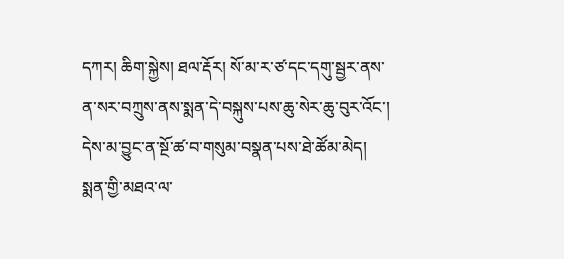དཀར། ཆིག་སྐྱེས། ཐལ་རྡོར། སོ་མ་ར་ཙ་དང་དགུ་སྦྱར་ནས་ན་སར་བཀྲུས་ནས་སྨན་དེ་བསྐུས་པས་ཆུ་སེར་ཆུ་བུར་འོང་། དེས་མ་བྱུང་ན་སྔོ་ཚ་བ་གསུམ་བསྣན་པས་ཐེ་ཚོམ་མེད། སྨན་གྱི་མཐའ་ལ་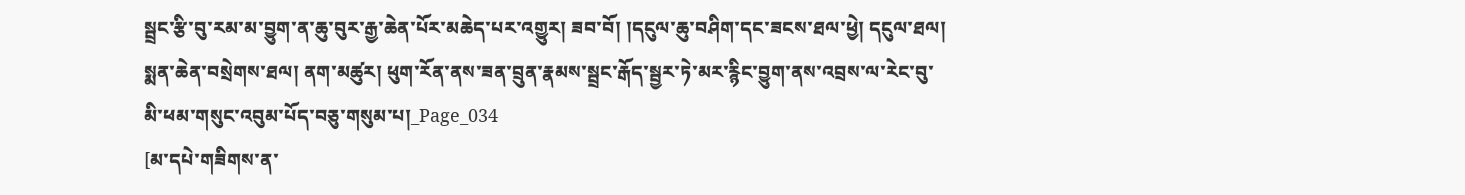སྦྲང་རྩི་བུ་རམ་མ་བྱུག་ན་ཆུ་བུར་རྒྱ་ཆེན་པོར་མཆེད་པར་འགྱུར། ཟབ་བོ། །དངུལ་ཆུ་བཤིག་དང་ཟངས་ཐལ་ཕྱེ། དངུལ་ཐལ། སྨན་ཆེན་བསྲེགས་ཐལ། ནག་མཚུར། ཕུག་རོན་ནས་ཟན་བྲུན་རྣམས་སྦྲང་རྒོད་སྦྱར་ཏེ་མར་རྙིང་བྱུག་ནས་འབྲས་ལ་རེང་བུ་
མི་ཕམ་གསུང་འབུམ་པོད་བཅུ་གསུམ་པ།_Page_034
[མ་དཔེ་གཟིགས་ན་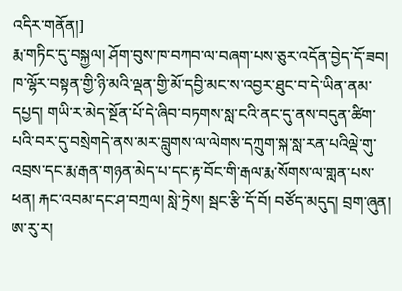འདིར་གནོན།]
རྨ་གཏིང་དུ་བསྐྱལ། ཤོག་བུས་ཁ་བཀབ་ལ་བཞག་པས་ཅུར་འདོན་བྱེད་དོ་ཟབ། ཁ་ལྷོར་བསྟན་གྱི་ཉི་མའི་ལྡན་གྱི་མོ་དབྱི་མང་ས་འབྱར་ཐུང་བ་དེ་ཡིན་ནམ་དཔྱད། གཡི་ར་མེད་སྔོན་པོ་དེ་ཞིབ་བཏགས་སླ་ངའི་ནང་དུ་ནས་བདུན་ཚིག་པའི་བར་དུ་བསྲེགདེ་ནས་མར་བླུགས་ལ་ལེགས་དཀྲུག་སྐ་སླ་རན་པའིལྡེ་གུ་འབྲས་དང་རྨ་རྒན་གཉན་མེད་པ་དང་རྟ་བོང་གི་རྒལ་རྨ་སོགས་ལ་གླན་པས་ཕན། རྐང་འབམ་དང་ཤ་བཀྲལ། སླེ་ཏྲེས། སྦང་རྩི་དོ་བོ། བཙོད་མདུད། བྲག་ཞུན། ཨ་རུ་ར།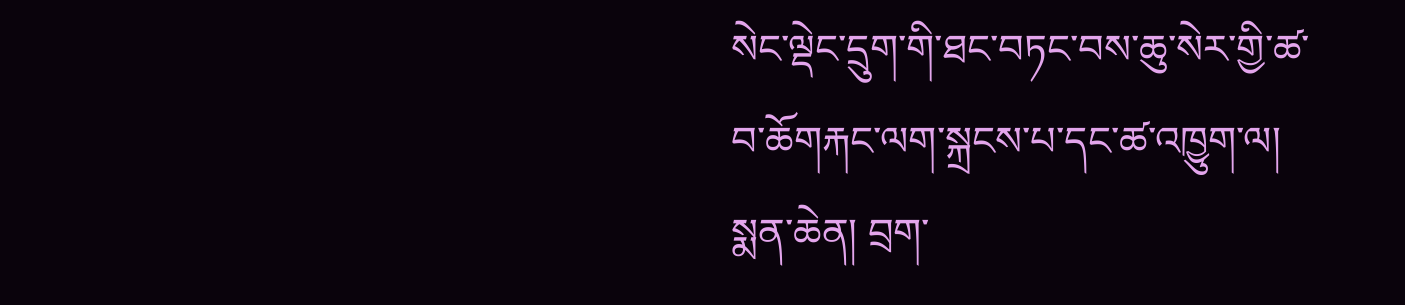སེང་ལྡེང་དྲུག་གི་ཐང་བཏང་བས་ཆུ་སེར་གྱི་ཚ་བ་ཆོགརྐང་ལག་སྐྲངས་པ་དང་ཚ་འཁྱུག་ལ། སྨན་ཆེན། བྲག་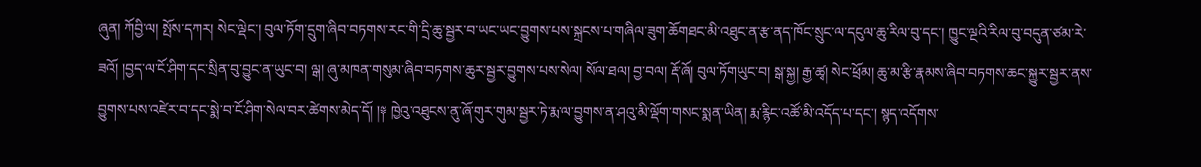ཞུན། ཀོབྱི་ལ། སྤོས་དཀར། སེང་ལྡེང་། བུལ་ཏོག་དྲུག་ཞིབ་བཏགས་རང་གི་དྲི་ཆུ་སྦྱར་བ་ཡང་ཡང་བྱུགས་པས་སྐྲངས་པ་གཞིལ་ཟུག་ཆོགཐང་མི་འཐུང་ན་རྩ་ནད་ཁོང་སྲུང་ལ་དངུལ་ཆུ་རིལ་བུ་དང་། ཁྱུང་ལྔའི་རིལ་བུ་བདུན་ཙམ་རེ་ཟའོ། །བྱད་ལ་ངོ་ཤིག་དང་སྲིན་བུ་བྱུང་ན་ཡུང་བ། ལྒ། ཞུ་མཁན་གསུམ་ཞིབ་བཏགས་ཆུར་སྦྱར་བྱུགས་པས་སེལ། སོལ་ཐལ། བྱ་བལ། རྡོ་ཞོ། བུལ་ཏོགཡུང་བ། སྒ་སྐྱ། རྒྱ་ཚྭ། སེང་ཕྲོམ། ཆུ་མ་རྩི་རྣམས་ཞིབ་བཏགས་ཆང་སྐྱུར་སྦྱར་ནས་བྱུགས་པས་འཛེར་བ་དང་སྨེ་བ་ངོ་ཤིག་སེལ་བར་ཚེགས་མེད་དོ། །༈ ཁྱེའུ་འཐུངས་ནུ་ཞོ་གུར་གུམ་སྦྱར་ཏེ་རྨ་ལ་བྱུགས་ན་ཤའུ་མི་ལྡོག་གསང་སྨན་ཡིན། རྨ་རྙིང་འཚོ་མི་འདོད་པ་དང་། སྙད་འདོགས་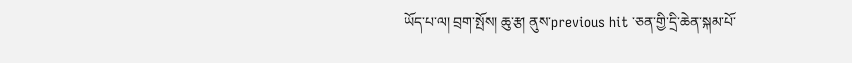ཡོད་པ་ལ། བྲག་སྤོས། ཆུ་རྩ། ནུས་previous hit ་ཅན་གྱི་དྲི་ཆེན་སྐམ་པོ་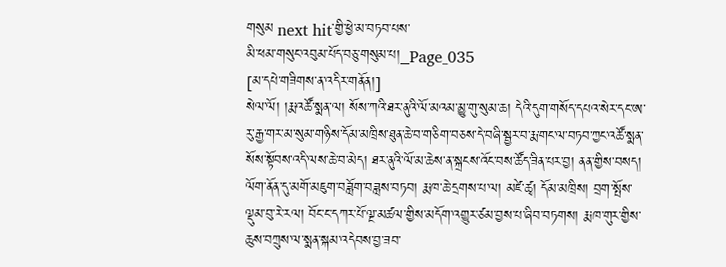གསུམ next hit་གྱི་ཕྱེ་མ་བཏབ་པས་
མི་ཕམ་གསུང་འབུམ་པོད་བཅུ་གསུམ་པ།_Page_035
[མ་དཔེ་གཟིགས་ན་འདིར་གནོན།]
སེལ་ལོ། །རྨ་འཚོ་སྨན་ལ། སོས་ཀའི་ཐར་ནུའི་ལོ་མའམ་མྱུ་གུ་སུམ་ཆ། དེའི་དུག་གསོད་དཔའ་སེར་དང་ཨ་རུ་རྒྱ་གར་མ་སུམ་གཉིས་དོམ་མཁྲིས་ཐུན་ཆེ་བ་གཅིག་བཅས་དེ་བཞི་སྦྱར་བ་རྨ་གང་ལ་བཏབ་ཀྱང་འཚོ་སྨན་སོས་སྟོབས་འདི་ལས་ཆེ་བ་མེད། ཐར་ནུའི་ལོ་མ་ཆེས་ན་སྐྲངས་འོང་བས་ཚོད་ཟིན་པར་བྱ། ནན་གྱིས་བསད། ལོག་ནོན་དུ་མགོ་མཇུག་བཟློག་བཟླས་བཏབ། རྨ་ཁ་ཆེ་དྲགས་པ་ལ། མཛེ་ཚྭ། དོམ་མཁྲིས། བྲག་སྤོས་ལྡུམ་བུ་རེ་རལ། བོང་ང་དཀར་པོ་ལྔ་མཚལ་གྱིས་མདོག་འགྱུར་ཙམ་བྱས་པ་ཞིབ་བཏགས། རྨ་ཁ་གུར་གྱིས་ཆུས་བཀྲུས་ལ་སྨན་སྐམ་འདེབས་བྱ་ཟབ་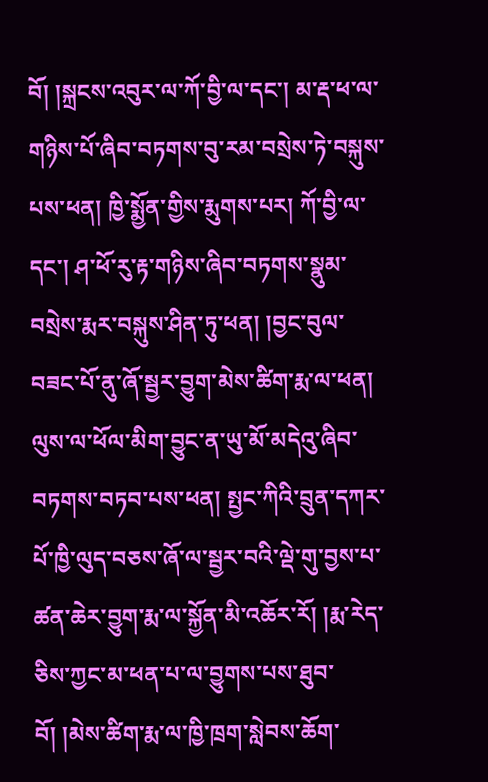བོ། །སྐྲངས་འབུར་ལ་ཀོ་བྱི་ལ་དང་། མ་རྡ་ཕ་ལ་གཉིས་པོ་ཞིབ་བཏགས་བུ་རམ་བསྲེས་ཏེ་བསྐུས་པས་ཕན། ཁྱི་སྨྱོན་གྱིས་རྨུགས་པར། ཀོ་བྱི་ལ་དང་། ཤ་ཕོ་རུ་རྟ་གཉིས་ཞིབ་བཏགས་སྣུམ་བསྲེས་རྨར་བསྐུས་ཤིན་ཏུ་ཕན། །བྱང་བུལ་བཟང་པོ་ནུ་ཞོ་སྦྱར་བྱུག་མེས་ཚིག་རྨ་ལ་ཕན། ལུས་ལ་ཕོལ་མིག་བྱུང་ན་ཡུ་མོ་མདེའུ་ཞིབ་བཏགས་བཏབ་པས་ཕན། སྤྱང་ཀིའི་བྲུན་དཀར་པོ་ཁྱི་ལུད་བཅས་ཞོ་ལ་སྦྱར་བའི་ལྡེ་གུ་བྱས་པ་ཚན་ཆེར་བྱུག་རྨ་ལ་སྐྱོན་མི་འཆོར་རོ། །རྨ་རེད་ཅིས་ཀྱང་མ་ཕན་པ་ལ་བྱུགས་པས་ཐུབ་བོ། །མེས་ཚིག་རྨ་ལ་ཁྱི་ཁྲག་སླེབས་ཆོག་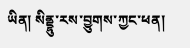ཡིན། སིནྡྷུ་རས་བྱུགས་ཀྱང་ཕན།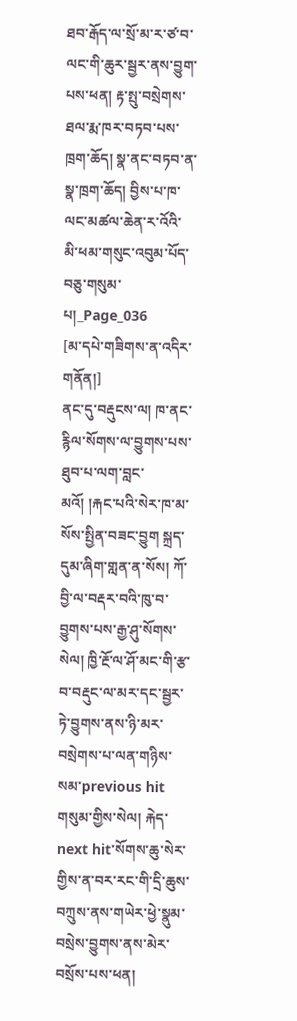ཐབ་རྒོད་ལ་སྲོ་མ་ར་ཙ་བ་ལང་གི་ཆུར་སྦྱར་ནས་བྱུག་པས་ཕན། རྟ་སྤུ་བསྲེགས་ཐལ་རྨ་ཁར་བཏབ་པས་ཁྲག་ཆོད། སྣ་ནང་བཏབ་ན་སྣ་ཁྲག་ཆོད། བྱིས་པ་ཁ་ལང་མཚལ་ཆེན་ར་འོའི་
མི་ཕམ་གསུང་འབུམ་པོད་བཅུ་གསུམ་པ།_Page_036
[མ་དཔེ་གཟིགས་ན་འདིར་གནོན།]
ནང་དུ་བརྡུངས་ལ། ཁ་ནང་རྙིལ་སོགས་ལ་བྱུགས་པས་ཐུབ་པ་ལག་བླང་མའོ། །རྐང་པའི་སེར་ཁ་མ་སོས་སྤྱིན་བཟང་བྱུག སྐྲད་དུམ་ཞིག་གླན་ན་སོས། ཀོ་བྱི་ལ་བརྡར་བའི་ཁུ་བ་བྱུགས་པས་རྒྱ་ཤུ་སོགས་སེལ། ཁྱི་རྔོ་ལ་ཤོ་མང་གི་རྩ་བ་བརྡུང་ལ་མར་དང་སྦྱར་ཏེ་བྱུགས་ནས་ཉི་མར་བསྲེགས་པ་ལན་གཉིས་སམ་previous hit གསུམ་གྱིས་སེལ། རྐེད་ next hit་སོགས་ཆུ་སེར་གྱིས་ན་བར་རང་གི་དྲི་ཆུས་བཀྲུས་ནས་གཡེར་ཕྱེ་སྣུམ་བསྲེས་བྱུགས་ནས་མེར་བསྲོས་པས་ཕན།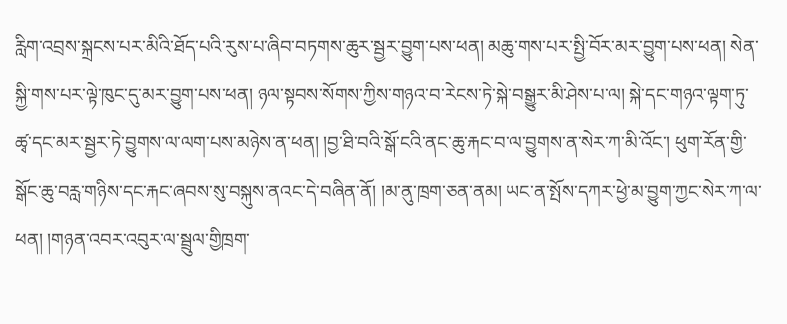རླིག་འབྲས་སྐྲངས་པར་མིའི་ཐོད་པའི་རུས་པ་ཞིབ་བཏགས་ཆུར་སྦྱར་བྱུག་པས་ཕན། མཆུ་གས་པར་སྤྱི་བོར་མར་བྱུག་པས་ཕན། སེན་སྐྱི་གས་པར་ལྟེ་ཁུང་དུ་མར་བྱུག་པས་ཕན། ཉལ་སྟབས་སོགས་ཀྱིས་གཉའ་བ་རེངས་ཏེ་སྐེ་བསྒྱུར་མི་ཤེས་པ་ལ། སྐེ་དང་གཉའ་ལྟག་ཏུ་ཚྭ་དང་མར་སྦྱར་ཏེ་བྱུགས་ལ་ལག་པས་མཉེས་ན་ཕན། །བྱ་ཐི་བའི་སྒོ་ངའི་ནང་ཆུ་རྐང་བ་ལ་བྱུགས་ན་སེར་ཀ་མི་འོང་། ཕུག་རོན་གྱི་སྒོང་ཆུ་བརླ་གཉིས་དང་རྐང་ཞབས་སུ་བསྐུས་ནའང་དེ་བཞིན་ནོ། །མ་ནུ་ཁྲག་ཅན་ནམ། ཡང་ན་སྤོས་དཀར་ཕྱེ་མ་བྱུག་ཀྱང་སེར་ཀ་ལ་ཕན། །གཉན་འབར་འབུར་ལ་སྦྲུལ་གྱིཁྲག་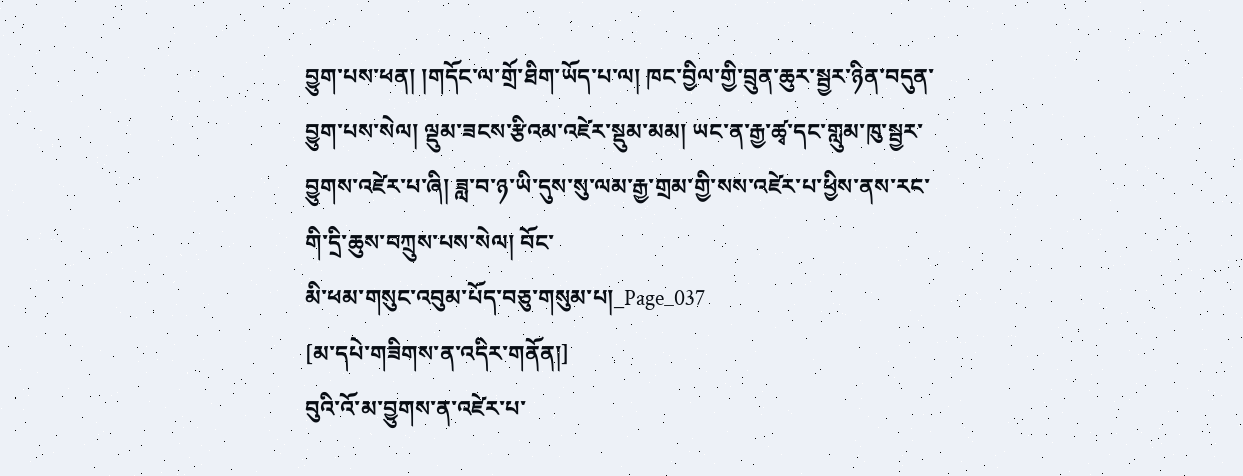བྱུག་པས་ཕན། །གདོང་ལ་གྲོ་ཐིག་ཡོད་པ་ལ། ཁང་བྱིལ་གྱི་བྲུན་ཆུར་སྦྱར་ཉིན་བདུན་བྱུག་པས་སེལ། ལྡུམ་ཟངས་རྩིའམ་འཛེར་སྡུམ་མམ། ཡང་ན་རྒྱ་ཚྭ་དང་གླུམ་ཁུ་སྦྱར་བྱུགས་འཛེར་པ་ཞི། ཟླ་བ་ཉ་ཡི་དུས་སུ་ལམ་རྒྱ་གྲམ་གྱི་སས་འཛེར་པ་ཕྱིས་ནས་རང་གི་དྲི་ཆུས་བཀྲུས་པས་སེལ། བོང་
མི་ཕམ་གསུང་འབུམ་པོད་བཅུ་གསུམ་པ།_Page_037
[མ་དཔེ་གཟིགས་ན་འདིར་གནོན།]
བུའི་འོ་མ་བྱུགས་ན་འཛེར་པ་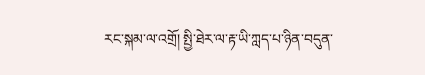རང་སྐམ་ལ་འགྲོ། སྤྱི་ཐེར་ལ་རྟ་ཡི་ཀླད་པ་ཉིན་བདུན་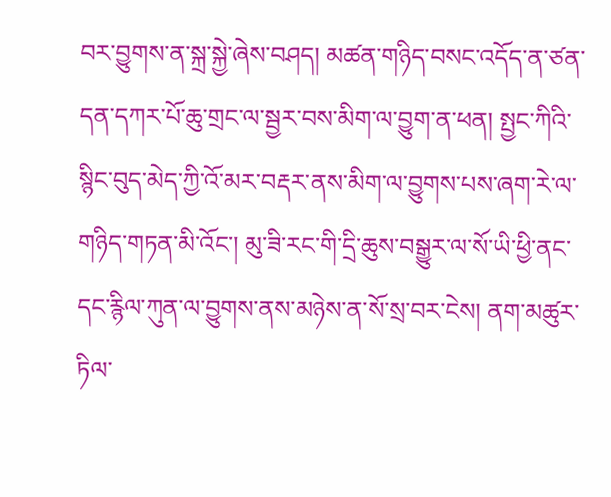བར་བྱུགས་ན་སྐྲ་སྐྱེ་ཞེས་བཤད། མཚན་གཉིད་བསང་འདོད་ན་ཙན་དན་དཀར་པོ་ཆུ་གྲང་ལ་སྦྱར་བས་མིག་ལ་བྱུག་ན་ཕན། སྤྱང་ཀིའི་སྙིང་བུད་མེད་ཀྱི་འོ་མར་བརྡར་ནས་མིག་ལ་བྱུགས་པས་ཞག་རེ་ལ་གཉིད་གཏན་མི་འོང་། མུ་ཟི་རང་གི་དྲི་ཆུས་བསྒྱུར་ལ་སོ་ཡི་ཕྱི་ནང་དང་རྙིལ་ཀུན་ལ་བྱུགས་ནས་མཉེས་ན་སོ་སྲ་བར་ངེས། ནག་མཚུར་ཏིལ་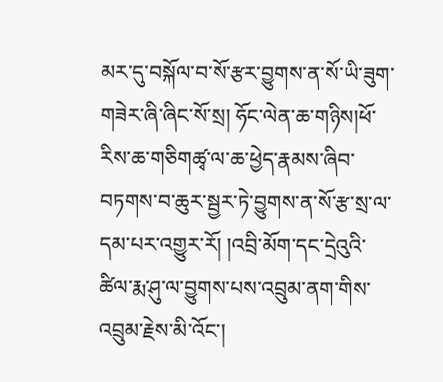མར་དུ་བསྐོལ་བ་སོ་རྩར་བྱུགས་ན་སོ་ཡི་ཟུག་གཟེར་ཞི་ཞིང་སོ་སྲ། ཧོང་ལེན་ཆ་གཉིས།ཕོ་རིས་ཆ་གཅིགཚྭ་ལ་ཆ་ཕྱེད་རྣམས་ཞིབ་བཏགས་བ་ཆུར་སྦྱར་ཏེ་བྱུགས་ན་སོ་རྩ་སྲ་ལ་དམ་པར་འགྱུར་རོ། །འབྲི་མོག་དང་དྲེའུའི་ཚིལ་རྨ་ཤུ་ལ་བྱུགས་པས་འབྲུམ་ནག་གིས་འབྲུམ་རྗེས་མི་འོང་།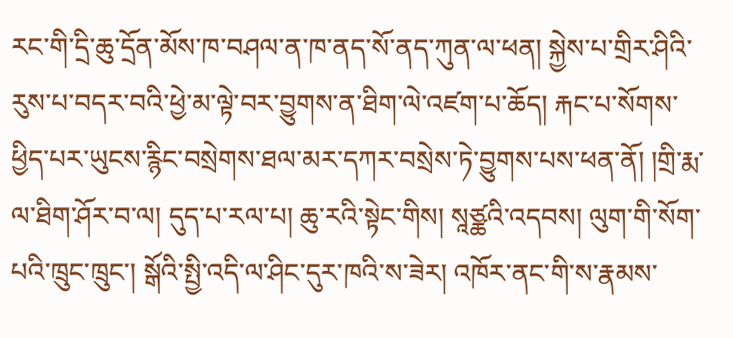རང་གི་དྲི་ཆུ་དྲོན་མོས་ཁ་བཤལ་ན་ཁ་ནད་སོ་ནད་ཀུན་ལ་ཕན། སྐྱེས་པ་གྲིར་ཤིའི་རུས་པ་བདར་བའི་ཕྱེ་མ་ལྟེ་བར་བྱུགས་ན་ཐིག་ལེ་འཛག་པ་ཆོད། རྐང་པ་སོགས་ཕྱིད་པར་ཡུངས་རྙིང་བསྲེགས་ཐལ་མར་དཀར་བསྲེས་ཏེ་བྱུགས་པས་ཕན་ནོ། །གྲི་རྨ་ལ་ཐིག་ཤོར་བ་ལ། དུད་པ་རལ་པ། ཆུ་རའི་སྟེང་གིས། སཱཙྪའི་འདབས། ལུག་གི་སོག་པའི་ཁྲུང་ཁྲུང་། སྒོའི་སྤྱི་འདི་ལ་ཤིང་དུར་ཁའི་ས་ཟེར། འཁོར་ནང་གི་ས་རྣམས་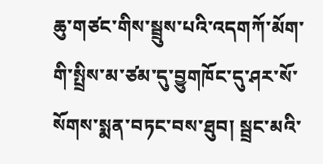ཆུ་གཙང་གིས་སྦྲུས་པའི་འདགཀོ་མོག་གི་སྤྲིས་མ་ཙམ་དུ་བྱུགཁོང་དུ་ཤར་སོ་སོགས་སྨན་བཏང་བས་ཐུབ། སྦྲང་མའི་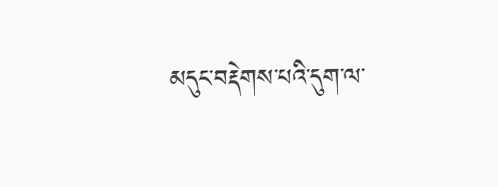མདུང་བརྡེགས་པའི་དུག་ལ་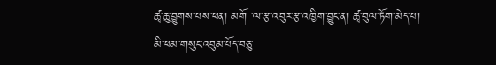ཚྭ་ཆུ་བྱུགས་པས་ཕན། མགོ ་ལ་རྩ་འབུར་རྩ་འཁྱིག་བྱུང་ན། ཚྭ་བུལ་ཏོག་མེད་པ།
མི་ཕམ་གསུང་འབུམ་པོད་བཅུ་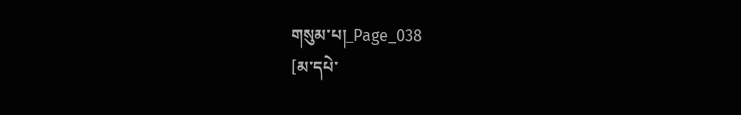གསུམ་པ།_Page_038
[མ་དཔེ་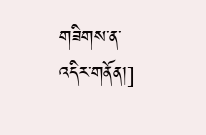གཟིགས་ན་འདིར་གནོན།]